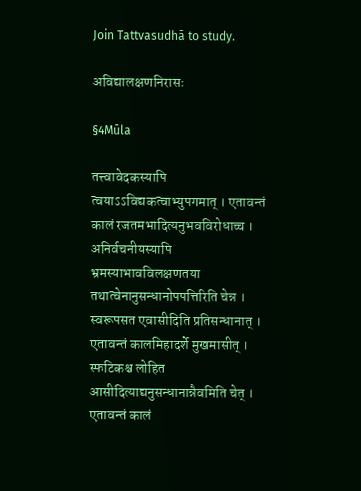Join Tattvasudhā to study.

अविद्यालक्षणनिरासः

§4Mūla

तत्त्वावेदकस्यापि त्वयाऽऽविद्यकत्वाभ्युपगमात् । एतावन्तं कालं रजतमभादित्यनुभवविरोधाच्च । अनिर्वचनीयस्यापि भ्रमस्याभावविलक्षणतया तथात्वेनानुसन्धानोपपत्तिरिति चेन्न । स्वरूपसत एवासीदिति प्रतिसन्धानात् । एतावन्तं कालमिहादर्शे मुखमासीत् । स्फटिकश्च लोहित आसीदित्याद्यनुसन्धानान्नैवमिति चेत् । एतावन्तं कालं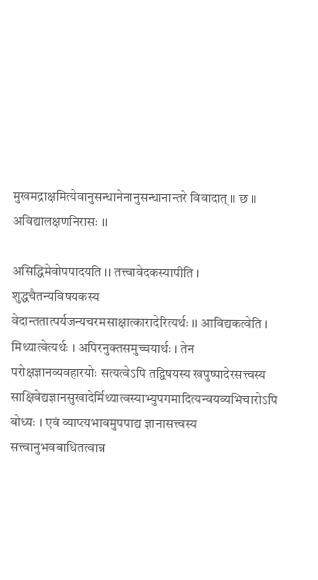मुखमद्राक्षमित्येवानुसन्धानेनानुसन्धानान्तरे विवादात् ॥ छ ॥ अविद्यालक्षणनिरासः ।।

असिद्धिमेवोपपादयति ।। तत्त्वावेदकस्यापीति । शुद्धचैतन्यविषयकस्य वेदान्ततात्पर्यजन्यचरमसाक्षात्कारादेरित्यर्थः ।। आविद्यकत्वेति । मिथ्यात्वेत्यर्थः । अपिरनुक्तसमुच्चयार्थः । तेन परोक्षज्ञानव्यवहारयोः सत्यत्वेऽपि तद्विषयस्य खपुष्पादेरसत्त्वस्य साक्षिवेद्यज्ञानसुखादेर्मिथ्यात्वस्याभ्युपगमादित्यन्वयव्यभिचारोऽपि बोध्यः । एवं व्याप्त्यभावमुपपाद्य ज्ञानासत्त्वस्य सत्त्वानुभवबाधितत्वान्न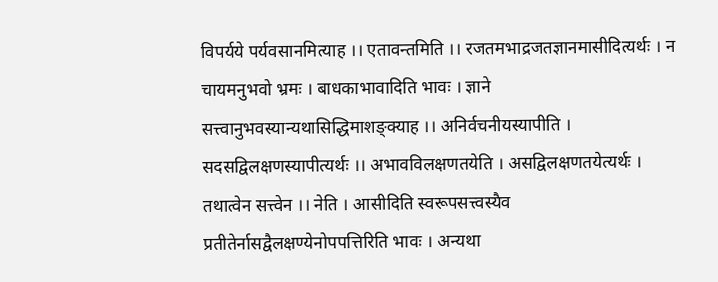विपर्यये पर्यवसानमित्याह ।। एतावन्तमिति ।। रजतमभाद्रजतज्ञानमासीदित्यर्थः । न चायमनुभवो भ्रमः । बाधकाभावादिति भावः । ज्ञाने सत्त्वानुभवस्यान्यथासिद्धिमाशङ्क्याह ।। अनिर्वचनीयस्यापीति । सदसद्विलक्षणस्यापीत्यर्थः ।। अभावविलक्षणतयेति । असद्विलक्षणतयेत्यर्थः । तथात्वेन सत्त्वेन ।। नेति । आसीदिति स्वरूपसत्त्वस्यैव प्रतीतेर्नासद्वैलक्षण्येनोपपत्तिरिति भावः । अन्यथा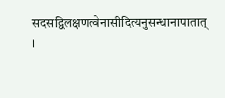सदसद्विलक्षणत्वेनासीदित्यनुसन्धानापातात् ।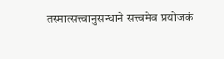तस्मात्सत्त्वानुसन्धाने सत्त्वमेव प्रयोजकं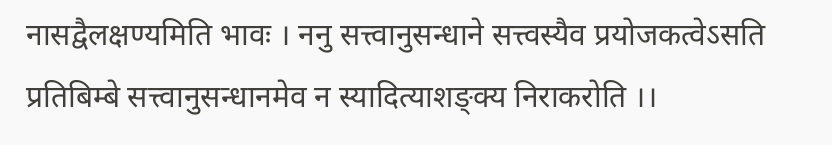नासद्वैलक्षण्यमिति भावः । ननु सत्त्वानुसन्धाने सत्त्वस्यैव प्रयोजकत्वेऽसति प्रतिबिम्बे सत्त्वानुसन्धानमेव न स्यादित्याशङ्क्य निराकरोति ।।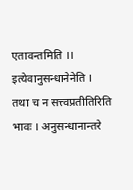एतावन्तमिति ।। इत्येवानुसन्धानेनेति । तथा च न सत्त्वप्रतीतिरिति भावः । अनुसन्धानान्तरे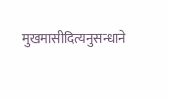मुखमासीदित्यनुसन्धाने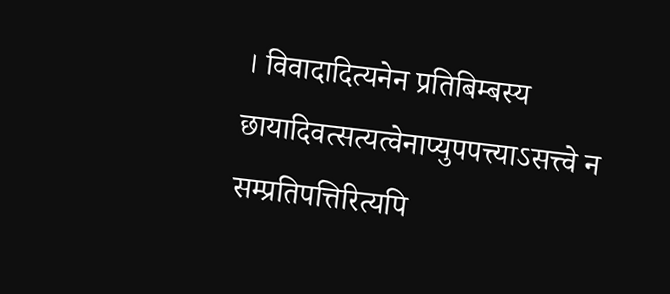। विवादादित्यनेन प्रतिबिम्बस्य छायादिवत्सत्यत्वेनाप्युपपत्त्याऽसत्त्वे न सम्प्रतिपत्तिरित्यपि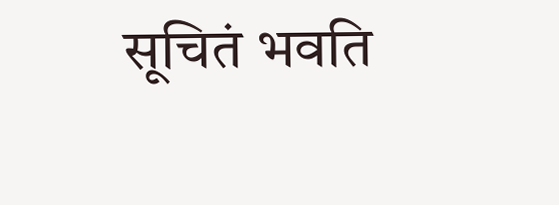सूचितं भवति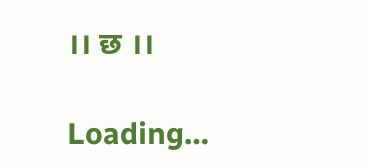।। छ ।।

Loading…